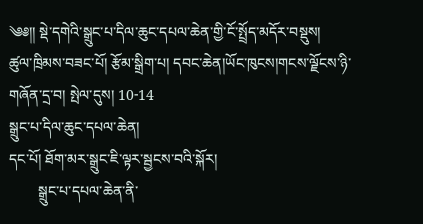༄༅།། སྡེ་དགེའི་སྒྲུང་པ་དིལ་ཆུང་དཔལ་ཆེན་གྱི་ངོ་སྤྲོད་མདོར་བསྡུས།
ཚུལ་ཁྲིམས་བཟང་པོ། རྩོམ་སྒྲིག་པ། དབང་ཆེན།ཡོང་ཁུངས།གངས་ལྗོངས་ཉི་གཞོན་དྲ་བ། སྤེལ་དུས། 10-14
སྒྲུང་པ་དིལ་ཆུང་དཔལ་ཆེན།
དང་པོ། ཐོག་མར་སྒྲུང་ཇི་ལྟར་སྦྱངས་བའི་སྐོར།
        སྒྲུང་པ་དཔལ་ཆེན་ནི་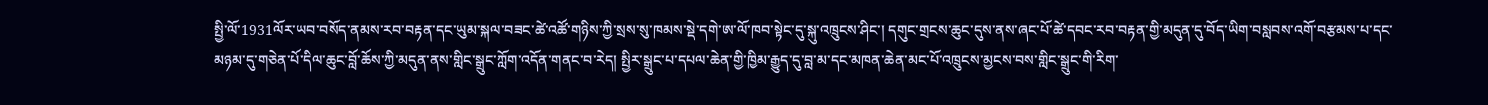སྤྱི་ལོ་1931ལོར་ཡབ་བསོད་ནམས་རབ་བརྟན་དང་ཡུམ་སྐལ་བཟང་ཚེ་འཚོ་གཉིས་ཀྱི་སྲས་སུ་ཁམས་སྡེ་དགེ་ཨ་ལོ་ཁབ་སྟེང་དུ་སྐུ་འཁྲུངས་ཤིང་། དགུང་གྲངས་ཆུང་དུས་ནས་ཞང་པོ་ཚེ་དབང་རབ་བརྟན་གྱི་མདུན་དུ་བོད་ཡིག་བསླབས་འགོ་བརྩམས་པ་དང་མཉམ་དུ་གཅེན་པོ་དིལ་ཆུང་བློ་ཆོས་ཀྱི་མདུན་ནས་གླིང་སྒྲུང་ཀློག་འདོན་གནང་བ་རེད། སྤྱིར་སྒྲུང་པ་དཔལ་ཆེན་གྱི་ཁྱིམ་རྒྱུད་དུ་བླ་མ་དང་མཁན་ཆེན་མང་པོ་འཁྲུངས་མྱངས་བས་གླིང་སྒྲུང་གི་རིག་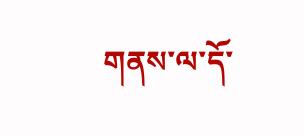གནས་ལ་དོ་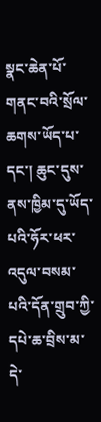སྣང་ཆེན་པོ་གནང་བའི་སྲོལ་ཆགས་ཡོད་པ་དང་། ཆུང་དུས་ནས་ཁྱིམ་དུ་ཡོད་པའི་ཧོར་ཕར་འདུལ་བསམ་པའི་དོན་གྲུབ་ཀྱི་དཔེ་ཆ་བྲིས་མ་དེ་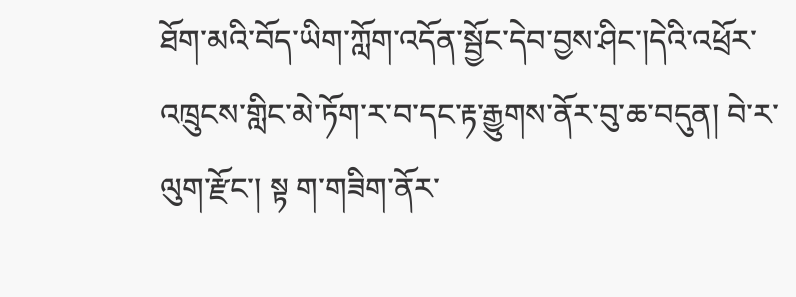ཐོག་མའི་བོད་ཡིག་ཀློག་འདོན་སྦྱོང་དེབ་བྱས་ཤིང་།དེའི་འཕྲོར་འཁྲུངས་གླིང་མེ་ཏོག་ར་བ་དང་རྟ་རྒྱུགས་ནོར་བུ་ཆ་བདུན། བེ་ར་ལུག་རྫོང་། སྟ ག་གཟིག་ནོར་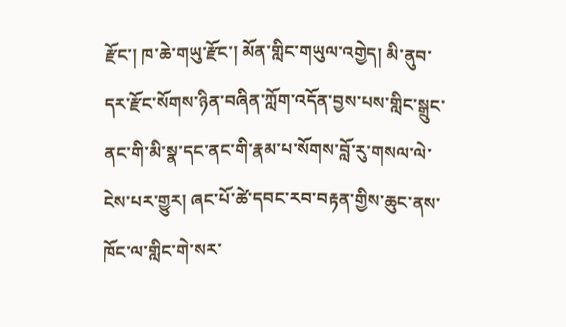རྫོང་། ཁ་ཆེ་གཡུ་རྫོང་། མོན་གླིང་གཡུལ་འགྱེད། མི་ནུབ་དར་རྫོང་སོགས་ཉིན་བཞིན་ཀློག་འདོན་བྱས་པས་གླིང་སྒྲུང་ནང་གི་མི་སྣ་དང་ནང་གི་རྣམ་པ་སོགས་བློ་རུ་གསལ་ལེ་ངེས་པར་གྱུར། ཞང་པོ་ཚེ་དབང་རབ་བརྟན་གྱིས་ཆུང་ནས་ཁོང་ལ་གླིང་གེ་སར་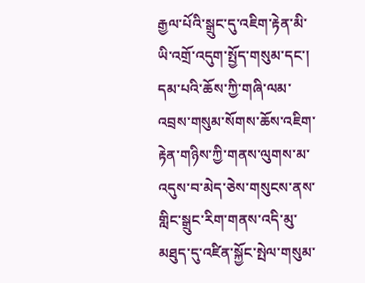རྒྱལ་པོའི་སྒྲུང་དུ་འཇིག་རྟེན་མི་ཡི་འགྲོ་འདུག་སྤྱོད་གསུམ་དང་། དམ་པའི་ཆོས་ཀྱི་གཞི་ལམ་འབྲས་གསུམ་སོགས་ཆོས་འཇིག་རྟེན་གཉིས་ཀྱི་གནས་ལུགས་མ་འདུས་བ་མེད་ཅེས་གསུངས་ནས་གླིང་སྒྲུང་རིག་གནས་འདི་མུ་མཐུད་དུ་འཛིན་སྐྱོང་སྤེལ་གསུམ་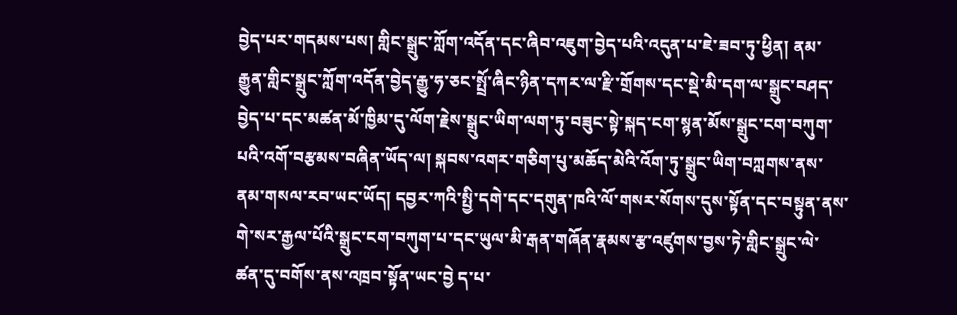བྱེད་པར་གདམས་པས། གླིང་སྒྲུང་ཀློག་འདོན་དང་ཞིབ་འཇུག་བྱེད་པའི་འདུན་པ་ཇེ་ཟབ་ཏུ་ཕྱིན། ནམ་རྒྱུན་གླིང་སྒྲུང་ཀློག་འདོན་བྱེད་རྒྱུ་ཧ་ཅང་སྤྲོ་ཞིང་ཉིན་དཀར་ལ་རྫི་གྲོགས་དང་སྡེ་མི་དག་ལ་སྒྲུང་བཤད་བྱེད་པ་དང་མཚན་མོ་ཁྱིམ་དུ་ལོག་རྗེས་སྒྲུང་ཡིག་ལག་ཏུ་བཟུང་སྟེ་སྐད་ངག་སྙན་མོས་སྒྲུང་ངག་བཀུག་པའི་འགོ་བརྩམས་བཞིན་ཡོད་ལ། སྐབས་འགར་གཅིག་པུ་མཆོད་མེའི་འོག་ཏུ་སྒྲུང་ཡིག་བཀླགས་ནས་ནམ་གསལ་རབ་ཡང་ཡོད། དབྱར་ཀའི་སྤྱི་དགེ་དང་དགུན་ཁའི་ལོ་གསར་སོགས་དུས་སྟོན་དང་བསྟུན་ནས་གེ་སར་རྒྱལ་པོའི་སྒྲུང་ངག་བཀུག་པ་དང་ཡུལ་མི་རྒན་གཞོན་རྣམས་རྩ་འཛུགས་བྱས་ཏེ་གླིང་སྒྲུང་ལེ་ཚན་དུ་བགོས་ནས་འཁྲབ་སྟོན་ཡང་བྱེ ད་པ་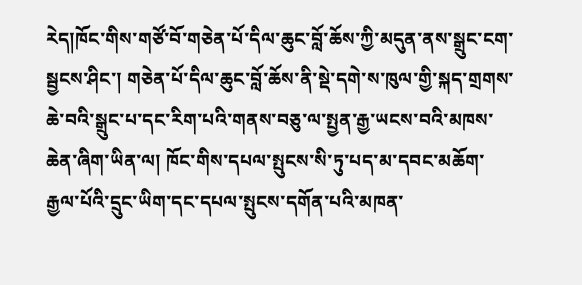རེད།ཁོང་གིས་གཙོ་བོ་གཅེན་པོ་དིལ་ཆུང་བློ་ཆོས་ཀྱི་མདུན་ནས་སྒྲུང་ངག་སྦྱངས་ཤིང་། གཅེན་པོ་དིལ་ཆུང་བློ་ཆོས་ནི་སྡེ་དགེ་ས་ཁུལ་གྱི་སྐད་གྲགས་ཆེ་བའི་སྒྲུང་པ་དང་རིག་པའི་གནས་བཅུ་ལ་སྤྱན་རྒྱ་ཡངས་བའི་མཁས་ཆེན་ཞིག་ཡིན་ལ། ཁོང་གིས་དཔལ་སྤུངས་སི་ཏུ་པད་མ་དབང་མཆོག་རྒྱལ་པོའི་དྲུང་ཡིག་དང་དཔལ་སྤུངས་དགོན་པའི་མཁན་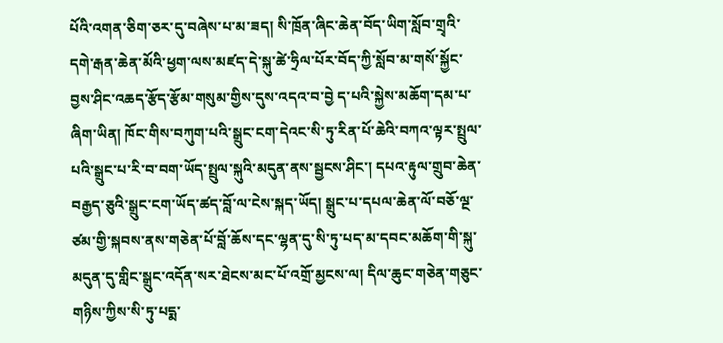པོའི་འགན་ཅིག་ཅར་དུ་བཞེས་པ་མ་ཟད། སི་ཁྲོན་ཞིང་ཆེན་བོད་ཡིག་སློབ་གྲྭའི་དགེ་རྒན་ཆེན་མོའི་ཕྱག་ལས་མཛད་དེ་སྐུ་ཚེ་ཧྲིལ་པོར་བོད་ཀྱི་སློབ་མ་གསོ་སྐྱོང་བྱས་ཤིང་འཆད་རྩོད་རྩོམ་གསུམ་གྱིས་དུས་འདའ་བ་བྱེ ད་པའི་སྐྱེས་མཆོག་དམ་པ་ཞིག་ཡིན། ཁོང་གིས་བཀུག་པའི་སྒྲུང་ངག་དེའང་སི་ཏུ་རིན་པོ་ཆེའི་བཀའ་ལྟར་སྤྲུལ་པའི་སྒྲུང་པ་རི་བ་བག་ཡོད་སྤྲུལ་སྐུའི་མདུན་ནས་སྦྱངས་ཤིང་། དཔའ་རྟུལ་གྲུབ་ཆེན་བརྒྱད་ཅུའི་སྒྲུང་ངག་ཡོད་ཚད་བློ་ལ་ངེས་སྐད་ཡོད། སྒྲུང་པ་དཔལ་ཆེན་ལོ་བཅོ་ལྔ་ཙམ་གྱི་སྐབས་ནས་གཅེན་པོ་བློ་ཆོས་དང་ལྷན་དུ་སི་ཏུ་པད་མ་དབང་མཆོག་གི་སྐུ་མདུན་དུ་གླིང་སྒྲུང་འདོན་སར་ཐེངས་མང་པོ་འགྲོ་མྱངས་ལ། དིལ་ཆུང་གཅེན་གཅུང་གཉིས་ཀྱིས་སི་ཏུ་པདྨ་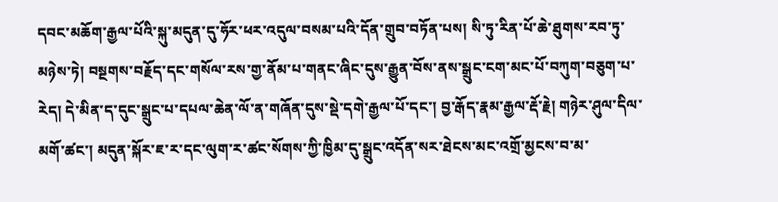དབང་མཆོག་རྒྱལ་པོའི་སྐུ་མདུན་དུ་ཧོར་ཕར་འདུལ་བསམ་པའི་དོན་གྲུབ་བཏོན་པས། སི་ཏུ་རིན་པོ་ཆེ་ཐུགས་རབ་ཏུ་མཉེས་ཏེ། བསྔགས་བརྗོད་དང་གསོལ་རས་གྱ་ནོམ་པ་གནང་ཞིང་དུས་རྒྱུན་བོས་ནས་སྒྲུང་ངག་མང་པོ་བཀུག་བཅུག་པ་རེད། དེ་མིན་ད་དུང་སྒྲུང་པ་དཔལ་ཆེན་ལོ་ན་གཞོན་དུས་སྡེ་དགེ་རྒྱལ་པོ་དང་། བྱ་རྒོད་རྣམ་རྒྱལ་རྡོ་རྗེ། གཉེར་ཤུལ་དིལ་མགོ་ཚང་། མདུན་སྐོར་ཇ་ར་དང་ལུག་ར་ཚང་སོགས་ཀྱི་ཁྱིམ་དུ་སྒྲུང་འདོན་སར་ཐེངས་མང་འགྲོ་མྱངས་བ་མ་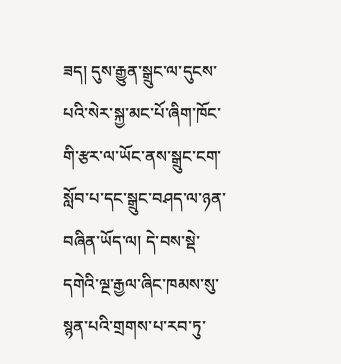ཟད། དུས་རྒྱུན་སྒྲུང་ལ་དུངས་པའི་སེར་སྐྱ་མང་པོ་ཞིག་ཁོང་གི་རྩར་ལ་ཡོང་ནས་སྒྲུང་ངག་སློབ་པ་དང་སྒྲུང་བཤད་ལ་ཉན་བཞིན་ཡོད་ལ། དེ་བས་སྡེ་དགེའི་ལྔ་རྒྱལ་ཞིང་ཁམས་སུ་སྙན་པའི་གྲགས་པ་རབ་ཏུ་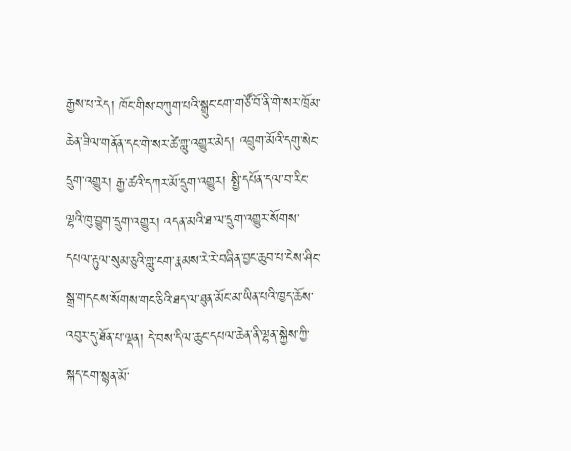རྒྱས་པ་རེད། ཁོང་གིས་བཀུག་པའི་སྒྲུང་ངག་གཙོ་བོ་ནི་གེ་སར་ཁྲོམ་ཆེན་ཟིལ་གནོན་དང་གེ་སར་ཚེ་གླུ་འགྱུར་མེད། འབྲུག་མོའི་དགུ་སེང་དྲུག་འགྱུར། རྒྱ་ཚའི་དཀར་མོ་དྲུག་འགྱུར། སྤྱི་དཔོན་དལ་བ་རིང་ལྷའི་ཁུ་བྱུག་དྲུག་འགྱུར། འདན་མའི་ཐ་ལ་དྲུག་འགྱུར་སོགས་དཔལ་རྟུལ་སུམ་ཅུའི་གླུ་ངག་རྣམས་རེ་རེ་བཞིན་བྱང་ཆུབ་པ་ངེས་ཤིང་སྒྲ་གདངས་སོགས་གང་ཅིའི་ཐད་ལ་ཐུན་མོང་མ་ཡིན་པའི་ཁྱད་ཆོས་འབུར་དུ་ཐོན་པ་ལྡན། དེ་བས་དིལ་ཆུང་དཔལ་ཆེན་ནི་ལྷན་སྐྱེས་ཀྱི་སྐད་ངག་སྙན་མོ་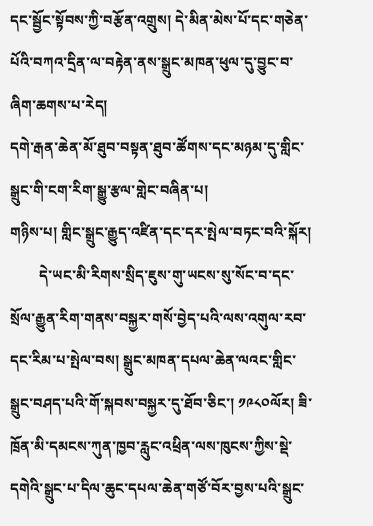དང་སྦྱོང་སྟོབས་ཀྱི་བརྩོན་འགྲུས། དེ་མིན་མེས་པོ་དང་གཅེན་པོའི་བཀའ་དྲིན་ལ་བརྟེན་ནས་སྒྲུང་མཁན་ཕུལ་དུ་བྱུང་བ་ཞིག་ཆགས་པ་རེད།
དགེ་རྒན་ཆེན་མོ་ཐུབ་བསྟན་ཐུབ་ཚོགས་དང་མཉམ་དུ་གླིང་སྒྲུང་གི་ངག་རིག་སྒྱུ་རྩལ་གླེང་བཞིན་པ།
གཉིས་པ། གླིང་སྒྲུང་རྒྱུད་འཛིན་དང་དར་སྤེལ་བཏང་བའི་སྐོར།
        དེ་ཡང་མི་རིགས་སྲིད་ཇུས་གུ་ཡངས་སུ་སོང་བ་དང་སྲོལ་རྒྱུན་རིག་གནས་བསྐྱར་གསོ་བྱེད་པའི་ལས་འགུལ་རབ་དང་རིམ་པ་སྤེལ་བས། སྒྲུང་མཁན་དཔལ་ཆེན་ལའང་གླིང་སྒྲུང་བཤད་པའི་གོ་སྐབས་བསྐྱར་དུ་ཐོབ་ཅིང་། ༡༩༨༠ལོར། ཟི་ཁྲོན་མི་དམངས་ཀུན་ཁྱབ་རླུང་འཕྲིན་ལས་ཁུངས་ཀྱིས་སྡེ་དགེའི་སྒྲུང་པ་དིལ་ཆུང་དཔལ་ཆེན་གཙོ་བོར་བྱས་པའི་སྒྲུང་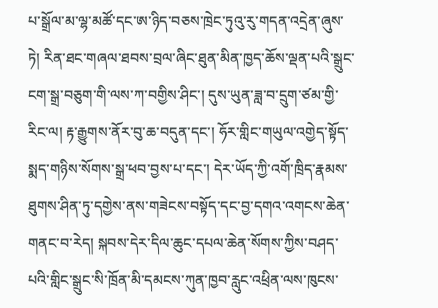པ་སྒྲོལ་མ་ལྷ་མཚོ་དང་ཨ་ཉིད་བཅས་ཁྲེང་ཏུའུ་རུ་གདན་འདྲེན་ཞུས་ཏེ། རིན་ཐང་གཞལ་ཐབས་བྲལ་ཞིང་ཐུན་མིན་ཁྱད་ཆོས་ལྡན་པའི་སྒྲུང་ངག་སྒྲ་བཅུག་གི་ལས་ཀ་བགྱིས་ཤིང་། དུས་ཡུན་ཟླ་བ་དྲུག་ཙམ་གྱི་རིང་ལ། རྟ་རྒྱུགས་ནོར་བུ་ཆ་བདུན་དང་། ཧོར་གླིང་གཡུལ་འགྱེད་སྟོད་སྨད་གཉིས་སོགས་སྒྲ་ཕབ་བྱས་པ་དང་། དེར་ཡོད་ཀྱི་འགོ་ཁྲིད་རྣམས་ཐུགས་ཤིན་ཏུ་དགྱེས་ནས་གཟེངས་བསྟོད་དང་བྱ་དགའ་འགངས་ཆེན་གནང་བ་རེད། སྐབས་དེར་དིལ་ཆུང་དཔལ་ཆེན་སོགས་ཀྱིས་བཤད་པའི་གླིང་སྒྲུང་སི་ཁྲོན་མི་དམངས་ཀུན་ཁྱབ་རླུང་འཕྲིན་ལས་ཁུངས་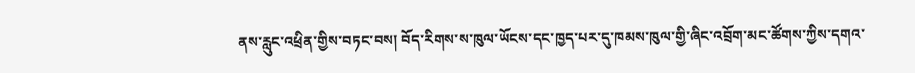ནས་རླུང་འཕྲིན་གྱིས་བཏང་བས། བོད་རིགས་ས་ཁུལ་ཡོངས་དང་ཁྱད་པར་དུ་ཁམས་ཁུལ་གྱི་ཞིང་འབྲོག་མང་ཚོགས་ཀྱིས་དགའ་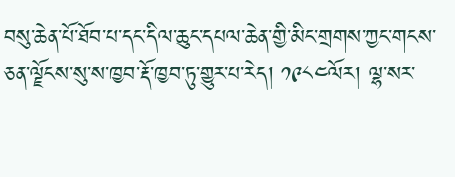བསུ་ཆེན་པོ་ཐོབ་པ་དང་དིལ་ཆུང་དཔལ་ཆེན་གྱི་མིང་གྲགས་ཀྱང་གངས་ཅན་ལྗོངས་སུ་ས་ཁྱབ་རྡོ་ཁྱབ་ཏུ་གྱུར་པ་རེད། ༡༩༨༤ལོར། ལྷ་སར་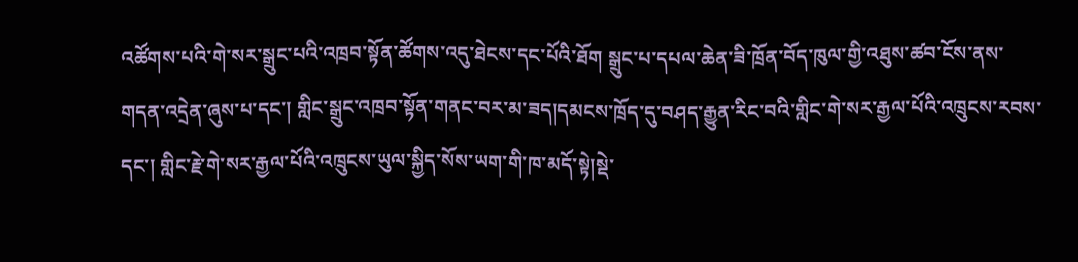འཚོགས་པའི་གེ་སར་སྒྲུང་པའི་འཁྲབ་སྟོན་ཚོགས་འདུ་ཐེངས་དང་པོའི་ཐོག སྒྲུང་པ་དཔལ་ཆེན་ཟི་ཁྲོན་བོད་ཁུལ་གྱི་འཐུས་ཚབ་ངོས་ནས་གདན་འདྲེན་ཞུས་པ་དང་། གླིང་སྒྲུང་འཁྲབ་སྟོན་གནང་བར་མ་ཟད།དམངས་ཁྲོད་དུ་བཤད་རྒྱུན་རིང་བའི་གླིང་གེ་སར་རྒྱལ་པོའི་འཁྲུངས་རབས་དང་། གླིང་རྗེ་གེ་སར་རྒྱལ་པོའི་འཁྲུངས་ཡུལ་སྐྱིད་སོས་ཡག་གི་ཁ་མདོ་སྟེ།སྡེ་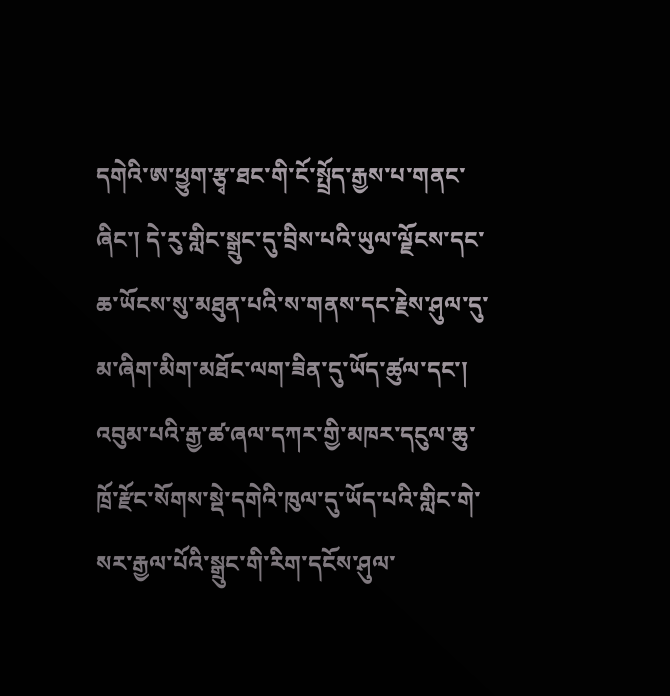དགེའི་ཨ་ཕྱུག་རྩྭ་ཐང་གི་ངོ་སྤྲོད་རྒྱས་པ་གནང་ཞིང་། དེ་རུ་གླིང་སྒྲུང་དུ་བྲིས་པའི་ཡུལ་ལྗོངས་དང་ཆ་ཡོངས་སུ་མཐུན་པའི་ས་གནས་དང་རྗེས་ཤུལ་དུ་མ་ཞིག་མིག་མཐོང་ལག་ཟིན་དུ་ཡོད་ཚུལ་དང་། འབུམ་པའི་རྒྱ་ཚ་ཞལ་དཀར་གྱི་མཁར་དངུལ་ཆུ་ཁྲོ་རྫོང་སོགས་སྡེ་དགེའི་ཁུལ་དུ་ཡོད་པའི་གླིང་གེ་སར་རྒྱལ་པོའི་སྒྲུང་གི་རིག་དངོས་ཤུལ་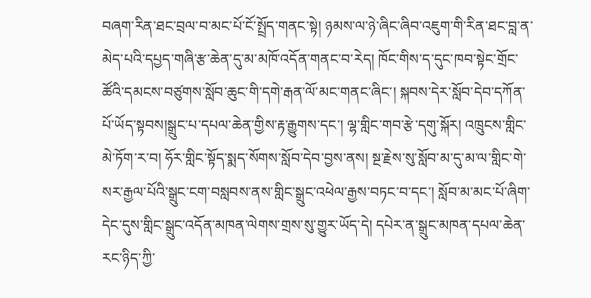བཞག་རིན་ཐང་བྲལ་བ་མང་པོ་ངོ་སྤྲོད་གནང་སྟེ། ཉམས་ལ་ཉེ་ཞིང་ཞིབ་འཇུག་གི་རིན་ཐང་བླ་ན་མེད་པའི་དཔྱད་གཞི་རྩ་ཆེན་དུ་མ་མཁོ་འདོན་གནང་བ་རེད། ཁོང་གིས་ད་དུང་ཁབ་སྟེང་གྲོང་ཚོའི་དམངས་བཙུགས་སློབ་ཆུང་གི་དགེ་རྒན་ལོ་མང་གནང་ཞིང་། སྐབས་དེར་སློབ་དེབ་དཀོན་པོ་ཡོད་སྟབས།སྒྲུང་པ་དཔལ་ཆེན་གྱིས་རྟ་རྒྱུགས་དང་། ལྷ་གླིང་གབ་རྩེ་དགུ་སྐོར། འཁྲུངས་གླིང་མེ་ཏོག་ར་བ། ཧོར་གླིང་སྟོད་སྨད་སོགས་སློབ་དེབ་བྱས་ནས། སྔ་རྗེས་སུ་སློབ་མ་དུ་མ་ལ་གླིང་གེ་སར་རྒྱལ་པོའི་སྒྲུང་ངག་བསླབས་ནས་གླིང་སྒྲུང་འཕེལ་རྒྱས་བཏང་བ་དང་། སློབ་མ་མང་པོ་ཞིག་དེང་དུས་གླིང་སྒྲུང་འདོན་མཁན་ལེགས་གྲས་སུ་གྱུར་ཡོད་དེ། དཔེར་ན་སྒྲུང་མཁན་དཔལ་ཆེན་རང་ཉིད་ཀྱི་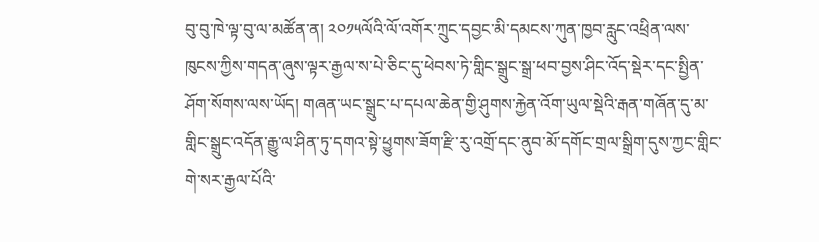བུ་བུ་ཁེ་ལྟ་བུ་ལ་མཚོན་ན། ༢༠༡༥ལོའི་ལོ་འགོར་ཀྲུང་དབྱང་མི་དམངས་ཀུན་ཁྱབ་རླུང་འཕྲིན་ལས་ཁུངས་ཀྱིས་གདན་ཞུས་ལྟར་རྒྱལ་ས་པེ་ཅིང་དུ་ཕེབས་ཏེ་གླིང་སྒྲུང་སྒྲ་ཕབ་བྱས་ཤིང་འོད་སྡེར་དང་སྤྱིན་ཤོག་སོགས་ལས་ཡོད། གཞན་ཡང་སྒྲུང་པ་དཔལ་ཆེན་གྱི་ཤུགས་རྐྱེན་འོག་ཡུལ་སྡེའི་རྒན་གཞོན་དུ་མ་གླིང་སྒྲུང་འདོན་རྒྱུ་ལ་ཤིན་ཏུ་དགའ་སྟེ་ཕྱུགས་ཟོག་རྫི་རུ་འགྲོ་དང་ནུབ་མོ་དགོང་གྲལ་སྒྲིག་དུས་ཀྱང་གླིང་གེ་སར་རྒྱལ་པོའི་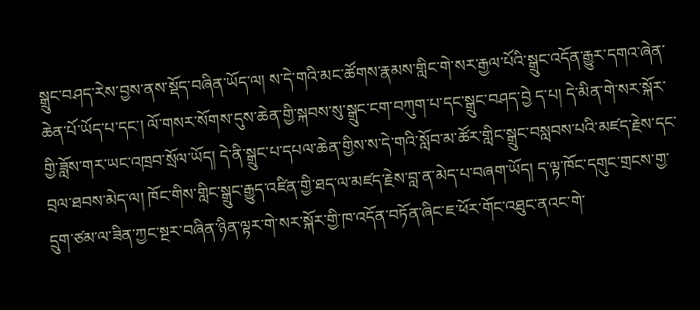སྒྲུང་བཤད་རེས་བྱས་ནས་སྡོད་བཞིན་ཡོད་ལ། ས་དེ་གའི་མང་ཚོགས་རྣམས་གླིང་གེ་སར་རྒྱལ་པོའི་སྒྲུང་འདོན་རྒྱུར་དགའ་ཞེན་ཆེན་པོ་ཡོད་པ་དང་། ལོ་གསར་སོགས་དུས་ཆེན་གྱི་སྐབས་སུ་སྒྲུང་ངག་བཀུག་པ་དང་སྒྲུང་བཤད་བྱེ ད་པ། དེ་མིན་གེ་སར་སྐོར་གྱི་ཟློས་གར་ཡང་འཁྲབ་སྲོལ་ཡོད། དེ་ནི་སྒྲུང་པ་དཔལ་ཆེན་གྱིས་ས་དེ་གའི་སློབ་མ་ཚོར་གླིང་སྒྲུང་བསླབས་པའི་མཛད་རྗེས་དང་བྲལ་ཐབས་མེད་ལ། ཁོང་གིས་གླིང་སྒྲུང་རྒྱུད་འཛིན་གྱི་ཐད་ལ་མཛད་རྗེས་བླ་ན་མེད་པ་བཞག་ཡོད། ད་ལྟ་ཁོང་དགུང་གྲངས་གྱ་དྲུག་ཙམ་ལ་ཟིན་ཀྱང་སྔར་བཞིན་ཉིན་ལྟར་གེ་སར་སྐོར་གྱི་ཁ་འདོན་བཏོན་ཞིང་ཇ་ཕོར་གོང་འཐུང་ནའང་གེ་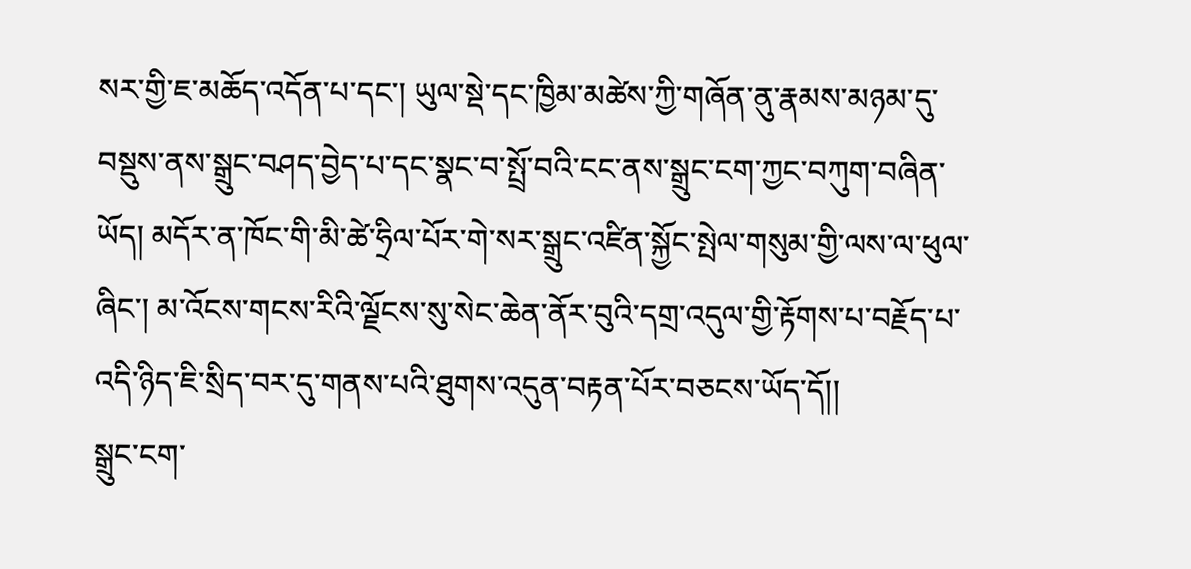སར་གྱི་ཇ་མཆོད་འདོན་པ་དང་། ཡུལ་སྡེ་དང་ཁྱིམ་མཚེས་ཀྱི་གཞོན་ནུ་རྣམས་མཉམ་དུ་བསྡུས་ནས་སྒྲུང་བཤད་བྱེད་པ་དང་སྣང་བ་སྤྲོ་བའི་ངང་ནས་སྒྲུང་ངག་ཀྱང་བཀུག་བཞིན་ཡོད། མདོར་ན་ཁོང་གི་མི་ཚེ་ཧྲིལ་པོར་གེ་སར་སྒྲུང་འཛིན་སྐྱོང་སྤེལ་གསུམ་གྱི་ལས་ལ་ཕུལ་ཞིང་། མ་འོངས་གངས་རིའི་ལྗོངས་སུ་སེང་ཆེན་ནོར་བུའི་དགྲ་འདུལ་གྱི་རྟོགས་པ་བརྗོད་པ་འདི་ཉིད་ཇི་སྲིད་བར་དུ་གནས་པའི་ཐུགས་འདུན་བརྟན་པོར་བཅངས་ཡོད་དོ།།
སྒྲུང་ངག་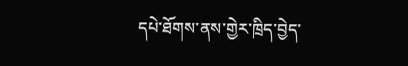དཔེ་ཐོགས་ནས་གྱེར་ཁྲིད་བྱེད་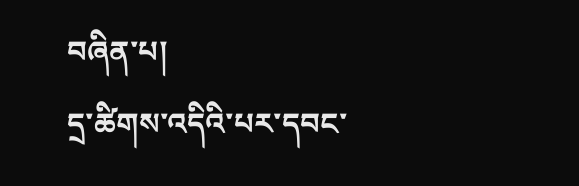བཞིན་པ།
དྲ་ཚིགས་འདིའི་པར་དབང་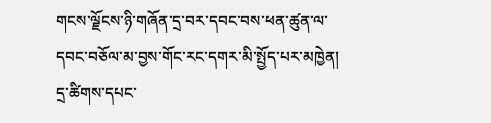གངས་ལྗོངས་ཉི་གཞོན་དྲ་བར་དབང་བས་ཕན་ཚུན་ལ་དབང་བཅོལ་མ་བྱས་གོང་རང་དགར་མི་སྤྱོད་པར་མཁྱེན།
དྲ་ཚིགས་དཔང་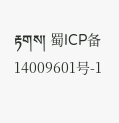རྟགས། 蜀ICP备14009601号-1